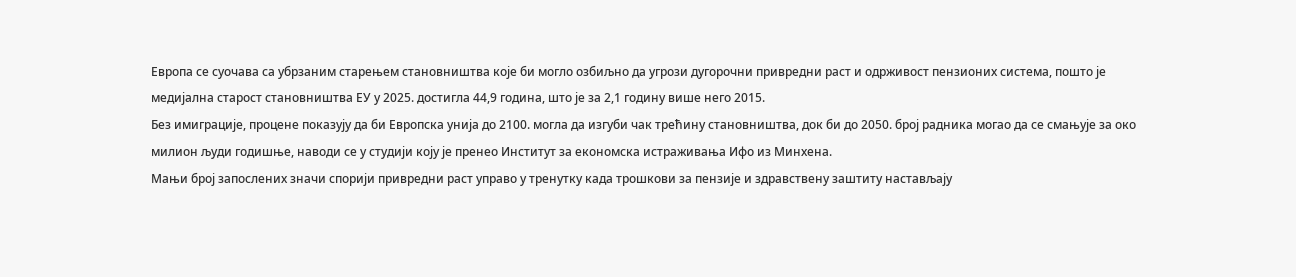Европа се суочава са убрзаним старењем становништва које би могло озбиљно да угрози дугорочни привредни раст и одрживост пензионих система, пошто је медијална старост становништва ЕУ у 2025. достигла 44,9 година, што је за 2,1 годину више него 2015.
Без имиграције, процене показују да би Европска унија до 2100. могла да изгуби чак трећину становништва, док би до 2050. број радника могао да се смањује за око милион људи годишње, наводи се у студији коју је пренео Институт за економска истраживања Ифо из Минхена.
Мањи број запослених значи спорији привредни раст управо у тренутку када трошкови за пензије и здравствену заштиту настављају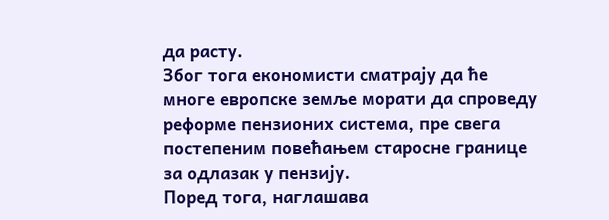да расту.
Због тога економисти сматрају да ће многе европске земље морати да спроведу реформе пензионих система, пре свега постепеним повећањем старосне границе за одлазак у пензију.
Поред тога, наглашава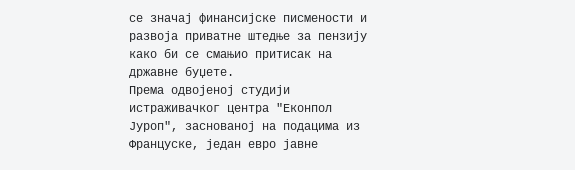се значај финансијске писмености и развоја приватне штедње за пензију како би се смањио притисак на државне буџете.
Према одвојеној студији истраживачког центра "Еконпол Јуроп", заснованој на подацима из Француске, један евро јавне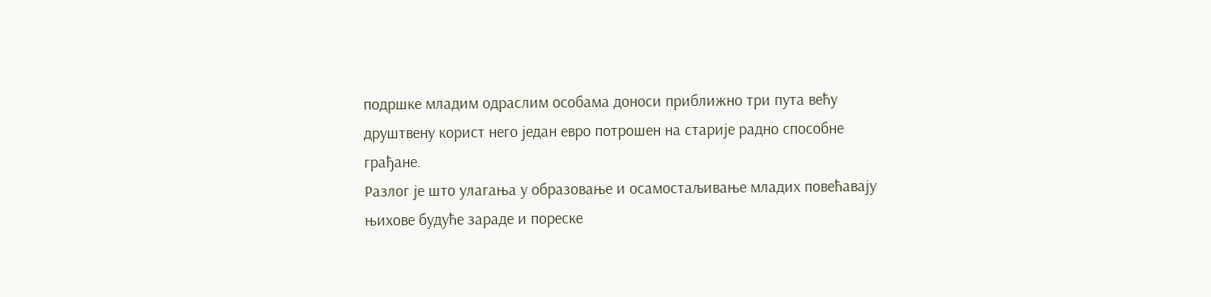подршке младим одраслим особама доноси приближно три пута већу друштвену корист него један евро потрошен на старије радно способне грађане.
Разлог је што улагања у образовање и осамостаљивање младих повећавају њихове будуће зараде и пореске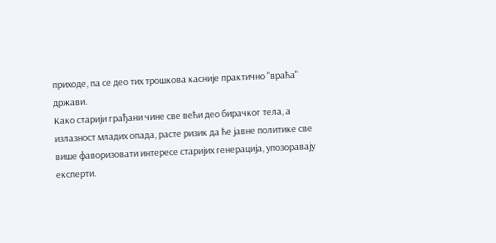приходе, па се део тих трошкова касније практично "враћа" држави.
Како старији грађани чине све већи део бирачког тела, а излазност младих опада, расте ризик да ће јавне политике све више фаворизовати интересе старијих генерација, упозоравају експерти.